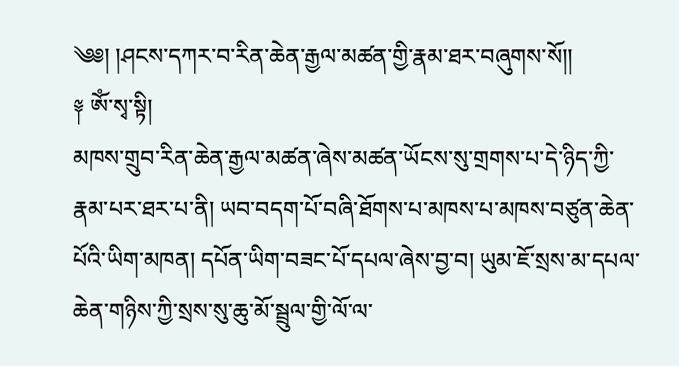༄༅། །ཤངས་དཀར་བ་རིན་ཆེན་རྒྱལ་མཚན་གྱི་རྣམ་ཐར་བཞུགས་སོ།།
༈ ཨོཾ་སྭ་སྟི།
མཁས་གྲུབ་རིན་ཆེན་རྒྱལ་མཚན་ཞེས་མཚན་ཡོངས་སུ་གྲགས་པ་དེ་ཉིད་ཀྱི་རྣམ་པར་ཐར་པ་ནི། ཡབ་བདག་པོ་བཞི་ཐོགས་པ་མཁས་པ་མཁས་བཙུན་ཆེན་པོའི་ཡིག་མཁན། དཔོན་ཡིག་བཟང་པོ་དཔལ་ཞེས་བྱ་བ། ཡུམ་ཇོ་སྲས་མ་དཔལ་ཆེན་གཉིས་ཀྱི་སྲས་སུ་ཆུ་མོ་སྦྲུལ་གྱི་ལོ་ལ་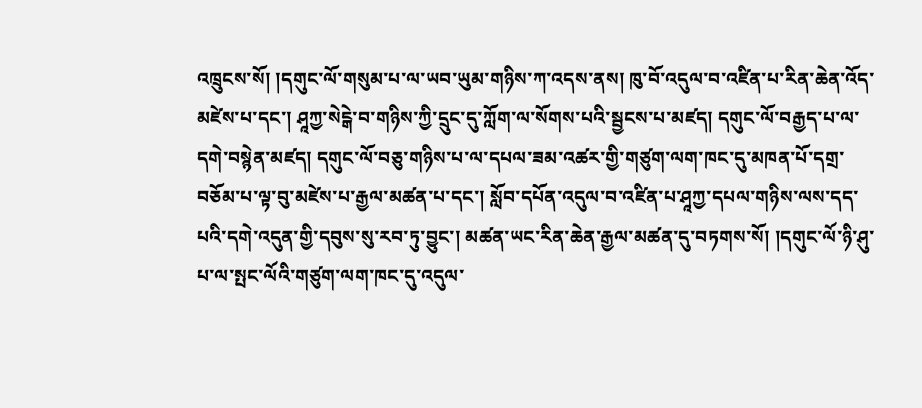འཁྲུངས་སོ། །དགུང་ལོ་གསུམ་པ་ལ་ཡབ་ཡུམ་གཉིས་ཀ་འདས་ནས། ཁུ་བོ་འདུལ་བ་འཛིན་པ་རིན་ཆེན་འོད་མཛེས་པ་དང་། ཤཱཀྱ་སེངྒེ་བ་གཉིས་ཀྱི་དྲུང་དུ་ཀློག་ལ་སོགས་པའི་སྦྱངས་པ་མཛད། དགུང་ལོ་བརྒྱད་པ་ལ་དགེ་བསྙེན་མཛད། དགུང་ལོ་བཅུ་གཉིས་པ་ལ་དཔལ་ཟམ་འཚར་གྱི་གཙུག་ལག་ཁང་དུ་མཁན་པོ་དགྲ་བཅོམ་པ་ལྟ་བུ་མཛེས་པ་རྒྱལ་མཚན་པ་དང་། སློབ་དཔོན་འདུལ་བ་འཛིན་པ་ཤཱཀྱ་དཔལ་གཉིས་ལས་དད་པའི་དགེ་འདུན་གྱི་དབུས་སུ་རབ་ཏུ་བྱུང་། མཚན་ཡང་རིན་ཆེན་རྒྱལ་མཚན་དུ་བཏགས་སོ། །དགུང་ལོ་ཉི་ཤུ་པ་ལ་སྤང་ལོའི་གཙུག་ལག་ཁང་དུ་འདུལ་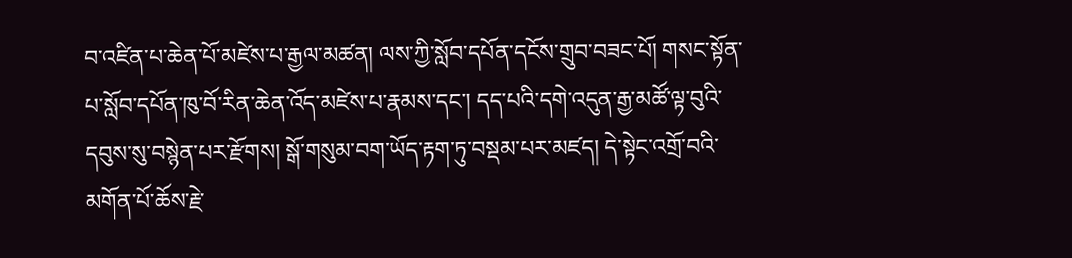བ་འཛིན་པ་ཆེན་པོ་མཛེས་པ་རྒྱལ་མཚན། ལས་ཀྱི་སློབ་དཔོན་དངོས་གྲུབ་བཟང་པོ། གསང་སྟོན་པ་སློབ་དཔོན་ཁུ་བོ་རིན་ཆེན་འོད་མཛེས་པ་རྣམས་དང་། དད་པའི་དགེ་འདུན་རྒྱ་མཚོ་ལྟ་བུའི་དབུས་སུ་བསྙེན་པར་རྫོགས། སྒོ་གསུམ་བག་ཡོད་རྟག་ཏུ་བསྡམ་པར་མཛད། དེ་སྟེང་འགྲོ་བའི་མགོན་པོ་ཆོས་རྗེ་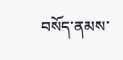བསོད་ནམས་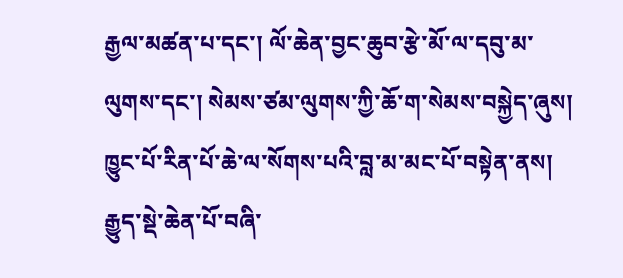རྒྱལ་མཚན་པ་དང་། ལོ་ཆེན་བྱང་ཆུབ་རྩེ་མོ་ལ་དབུ་མ་ལུགས་དང་། སེམས་ཙམ་ལུགས་ཀྱི་ཆོ་ག་སེམས་བསྐྱེད་ཞུས། ཁྱུང་པོ་རིན་པོ་ཆེ་ལ་སོགས་པའི་བླ་མ་མང་པོ་བསྟེན་ནས། རྒྱུད་སྡེ་ཆེན་པོ་བཞི་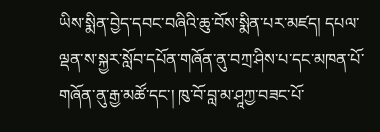ཡིས་སྨིན་བྱེད་དབང་བཞིའི་ཆུ་བོས་སྨིན་པར་མཛད། དཔལ་ལྡན་ས་སྐྱར་སློབ་དཔོན་གཞོན་ནུ་བཀྲ་ཤིས་པ་དང་མཁན་པོ་གཞོན་ནུ་རྒྱ་མཚོ་དང་། ཁུ་བོ་བླ་མ་ཤཱཀྱ་བཟང་པོ་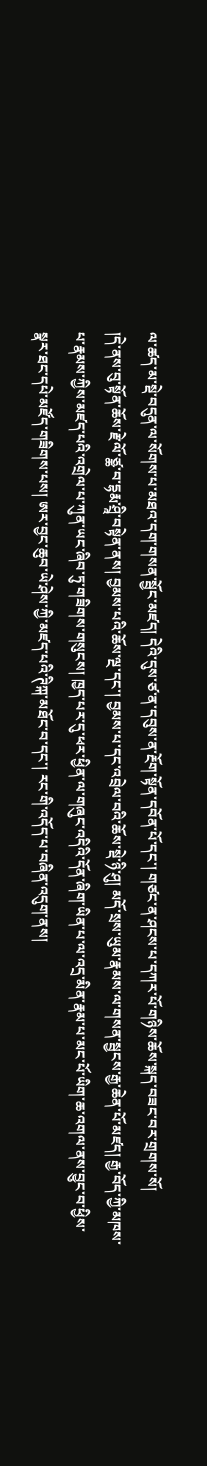ལ་ཚད་མ་སྡེ་བདུན་ལ་སོགས་པ་མཐའ་དག་གསན་སྦྱོང་མཛད། དེའི་དུས་ཙ་ན་དབུས་ན་རྔོག་སྟོན་དབོན་པོ་དང་། གཙང་ན་ཤངས་པ་དཀར་པོ་གཉིས་ཆོས་སྐད་བཟང་བར་གྲགས་སོ།
།དེ་ནས་བུ་སྟོན་ཆོས་རྗེ་ལོ་ཙྪ་བ་དྷརྨ་ཤྲཱི་བསྟེན་ནས། བྱམས་པའི་ཆོས་ལྔ་དང་། བྱམས་པ་དང་འབྲེལ་བའི་ཆོས་སྡེ་ཉི་ཤུ། མདོ་སྲས་ཡུམ་རྣམས་ལ་གསན་སྦྱངས་རྒྱ་ཆེན་པོ་མཛད། རྒྱ་བོད་ཀྱི་མཁས་པ་རྣམས་ཀྱིས་མཛད་པའི་འགྲེལ་པ་ཀུན་ཡང་ཞིབ་ཏུ་གཟིགས་གསུངས། ཁྱད་པར་དུ་ཕར་ཕྱིན་ལ་གཞུང་འདིའི་དོན་ཞིག་ཡིན་པ་ལ་འདྲ་མིན་རྣམ་པ་མང་པོ་ཡིག་ཆ་འགལ་ནས་བྱུང་བ་ཕྱིས་སྣར་ཐང་དཔེ་མཛོད་གཟིགས་པས། ཨར་བྱང་ཆུབ་ཡེ་ཤེས་ཀྱི་མཛད་པའི་ཊིཀྐ་མཐོང་བ་དང་། རང་གི་འདོད་པ་བཞིན་འདུག་ནས།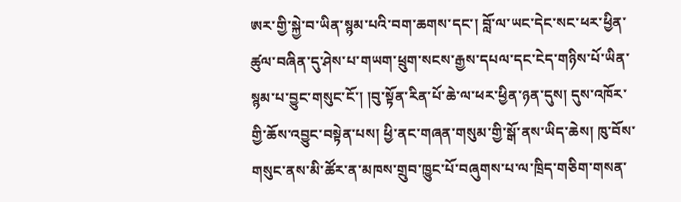ཨར་གྱི་སྐྱེ་བ་ཡིན་སྙམ་པའི་བག་ཆགས་དང་། བློ་ལ་ཡང་དེང་སང་ཕར་ཕྱིན་ཚུལ་བཞིན་དུ་ཤེས་པ་གཡག་ཕྲུག་སངས་རྒྱས་དཔལ་དང་ངེད་གཉིས་པོ་ཡིན་སྙམ་པ་བྱུང་གསུང་ངོ་། །བུ་སྟོན་རིན་པོ་ཆེ་ལ་ཕར་ཕྱིན་ཉན་དུས། དུས་འཁོར་གྱི་ཆོས་འབྱུང་བསྟེན་པས། ཕྱི་ནང་གཞན་གསུམ་གྱི་སྒོ་ནས་ཡིད་ཆེས། ཁུ་བོས་གསུང་ནས་མི་ཚོར་ན་མཁས་གྲུབ་ཁྱུང་པོ་བཞུགས་པ་ལ་ཁྲིད་གཅིག་གསན་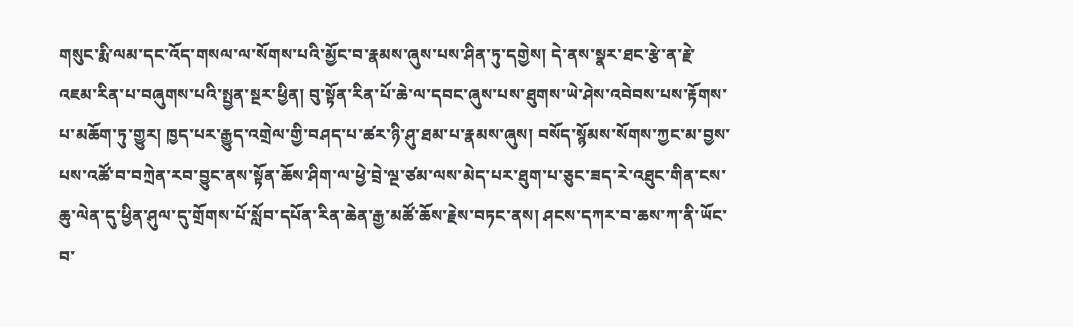གསུང་རྨི་ལམ་དང་འོད་གསལ་ལ་སོགས་པའི་མྱོང་བ་རྣམས་ཞུས་པས་ཤིན་ཏུ་དགྱེས། དེ་ནས་སྣར་ཐང་རྩེ་ན་རྗེ་འཇམ་རིན་པ་བཞུགས་པའི་སྤྱན་སྔར་ཕྱིན། བུ་སྟོན་རིན་པོ་ཆེ་ལ་དབང་ཞུས་པས་ཐུགས་ཡེ་ཤེས་འབེབས་པས་རྟོགས་པ་མཆོག་ཏུ་གྱུར། ཁྱད་པར་རྒྱུད་འགྲེལ་གྱི་བཤད་པ་ཚར་ཉི་ཤུ་ཐམ་པ་རྣམས་ཞུས། བསོད་སྙོམས་སོགས་ཀྱང་མ་བྱས་པས་འཚོ་བ་བཀྲེན་རབ་བྱུང་ནས་སྟོན་ཆོས་ཤིག་ལ་ཕྱེ་བྲེ་ལྔ་ཙམ་ལས་མེད་པར་ཐུག་པ་ཅུང་ཟད་རེ་འཐུང་གིན་ངས་ཆུ་ལེན་དུ་ཕྱིན་ཤུལ་དུ་གྲོགས་པོ་སློབ་དཔོན་རིན་ཆེན་རྒྱ་མཚོ་ཆོས་རྗེས་བཏང་ནས། ཤངས་དཀར་བ་ཆས་ཀ་ནི་ཡོང་བ་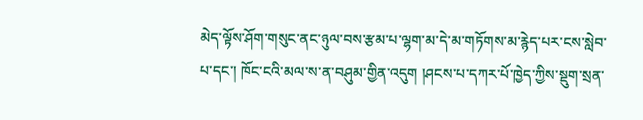མེད་ལྟོས་ཤོག་གསུང་ནང་ཉུལ་བས་རྩམ་པ་ལྷག་མ་དེ་མ་གཏོགས་མ་རྙེད་པར་ངས་སླེབ་པ་དང་། ཁོང་ངའི་མལ་ས་ན་བཤུམ་གྱིན་འདུག །ཤངས་པ་དཀར་པོ་ཁྱེད་ཀྱིས་སྡུག་སྲན་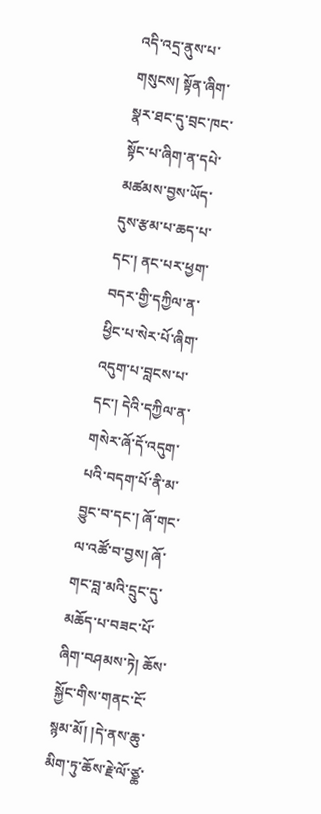འདི་འདྲ་ནུས་པ་གསུངས། སྟོན་ཞིག་སྣར་ཐང་དུ་བྲང་ཁང་སྟོང་པ་ཞིག་ན་དཔེ་མཚམས་བྱས་ཡོད་དུས་རྩམ་པ་ཆད་པ་དང་། ནང་པར་ཕྱག་བདར་གྱི་དཀྱིལ་ན་ཕྱིང་པ་སེར་པོ་ཞིག་འདུག་པ་བླངས་པ་དང་། དེའི་དཀྱིལ་ན་གསེར་ཞོ་དོ་འདུག་པའི་བདག་པོ་ནི་མ་བྱུང་བ་དང་། ཞོ་གང་ལ་འཚོ་བ་བྱས། ཞོ་གང་བླ་མའི་དྲུང་དུ་མཆོད་པ་བཟང་པོ་ཞིག་བཤམས་ཏེ། ཆོས་སྐྱོང་གིས་གནང་ངོ་སྙམ་མོ། །དེ་ནས་ཆུ་མིག་ཏུ་ཆོས་རྗེ་ལོ་ཙྪ་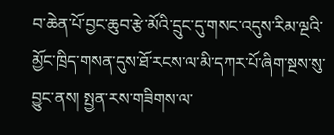བ་ཆེན་པོ་བྱང་ཆུབ་རྩེ་མོའི་དྲུང་དུ་གསང་འདུས་རིམ་ལྔའི་མྱོང་ཁྲིད་གསན་དུས་ཐོ་རངས་ལ་མི་དཀར་པོ་ཞིག་སྔས་སུ་བྱུང་ནས། སྤྱན་རས་གཟིགས་ལ་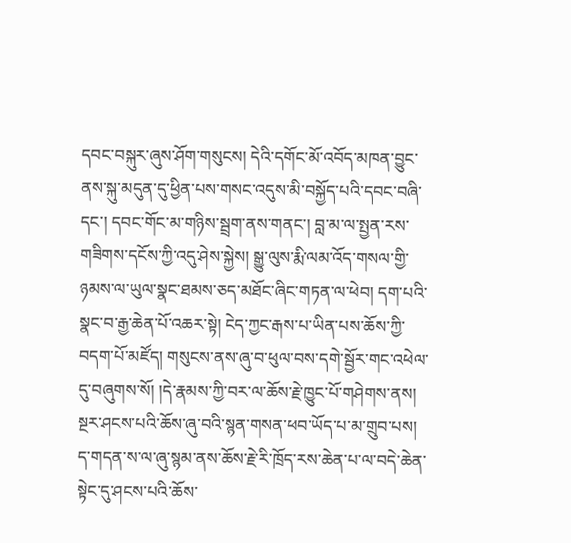དབང་བསྐུར་ཞུས་ཤོག་གསུངས། དེའི་དགོང་མོ་འབོད་མཁན་བྱུང་ནས་སྐུ་མདུན་དུ་ཕྱིན་པས་གསང་འདུས་མི་བསྐྱོད་པའི་དབང་བཞི་དང་། དབང་གོང་མ་གཉིས་སྦྲག་ནས་གནང་། བླ་མ་ལ་སྤྱན་རས་གཟིགས་དངོས་ཀྱི་འདུ་ཤེས་སྐྱེས། སྒྱུ་ལུས་རྨི་ལམ་འོད་གསལ་གྱི་ཉམས་ལ་ཡུལ་སྣང་ཐམས་ཅད་མཐོང་ཞིང་གཏན་ལ་ཕེབ། དག་པའི་སྣང་བ་རྒྱ་ཆེན་པོ་འཆར་སྟེ། ངེད་ཀྱང་རྒས་པ་ཡིན་པས་ཆོས་ཀྱི་བདག་པོ་མཛོད། གསུངས་ནས་ཞུ་བ་ཕུལ་བས་དགེ་སྦྱོར་གང་འཕེལ་དུ་བཞུགས་སོ། །དེ་རྣམས་ཀྱི་བར་ལ་ཆོས་རྗེ་ཁྱུང་པོ་གཤེགས་ནས། སྔར་ཤངས་པའི་ཆོས་ཞུ་བའི་སྙན་གསན་ཕབ་ཡོད་པ་མ་གྲུབ་པས། ད་གདན་ས་ལ་ཞུ་སྙམ་ནས་ཆོས་རྗེ་རི་ཁྲོད་རས་ཆེན་པ་ལ་བདེ་ཆེན་སྟེང་དུ་ཤངས་པའི་ཆོས་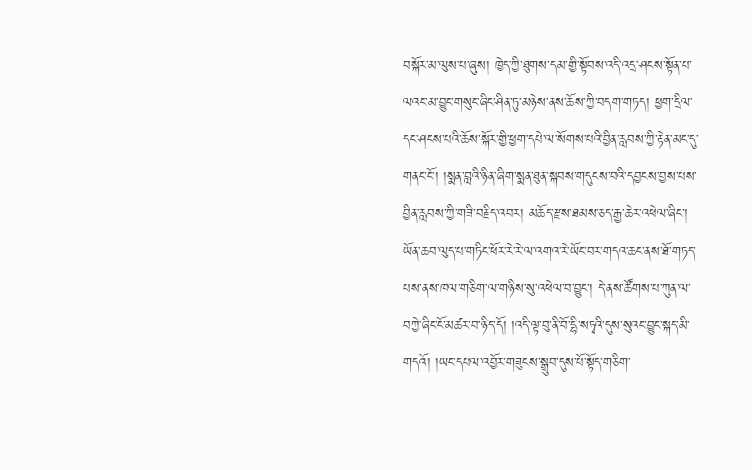བསྐོར་མ་ལུས་པ་ཞུས། ཁྱེད་ཀྱི་ཐུགས་དམ་གྱི་སྟོབས་འདི་འདྲ་ཤངས་སྟོན་པ་ལའང་མ་བྱུང་གསུང་ཞིང་ཤིན་ཏུ་མཉེས་ནས་ཆོས་ཀྱི་བདག་གཏད། ཕྱག་དྲིལ་དང་ཤངས་པའི་ཆོས་སྐོར་གྱི་ཕྱག་དཔེ་ལ་སོགས་པའི་བྱིན་རླབས་ཀྱི་རྟེན་མང་དུ་གནང་ངོ་། །སྨན་བླའི་ཉིན་ཞིག་སྨན་ཐུན་སྐབས་གདུངས་བའི་དབྱངས་བྱས་པས་བྱིན་རླབས་ཀྱི་གཟི་བརྗིད་འབར། མཆོད་རྫས་ཐམས་ཅད་རྒྱ་ཆེར་འཕེལ་ཞིང་། ཡོན་ཆབ་ལུད་པ་གཏིང་ཕོར་རེ་རེ་ལ་འགའ་རེ་ཡོང་བར་གདའ་ཆང་ནས་ཐོ་གཏད་པས་ནས་ཁལ་གཅིག་ལ་གཉིས་སུ་འཕེལ་བ་བྱུང་། དེ་ནས་ཚོགས་པ་ཀུན་ལ་བཀྱེ་ཞིང་ངོ་མཚར་བ་ཉིད་དོ། །འདི་ལྟ་བུ་ནི་བོ་དྷི་སཏྭའི་དུས་སུའང་བྱུང་སྐད་མི་གདའོ། །ཡང་དཔལ་འབྱོར་གཟུངས་སྒྲུབ་དུས་པོ་སྟོད་གཅིག་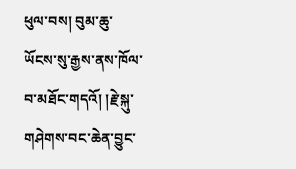ཕུལ་བས། བུམ་ཆུ་ཡོངས་སུ་རྒྱས་ནས་ཁོལ་བ་མཐོང་གདའོ། །རྗེ་སྐུ་གཤེགས་བང་ཆེན་བྱུང་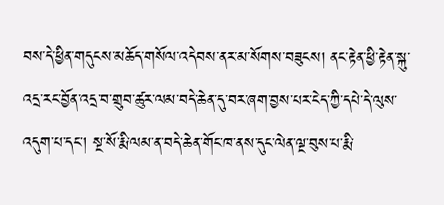བས་དེ་ཕྱིན་གདུངས་མཆོད་གསོལ་འདེབས་ནར་མ་སོགས་བཟུངས། ནང་རྟེན་ཕྱི་རྟེན་སྐུ་འདྲ་རང་བྱོན་འདྲ་བ་གྲུབ་ཚུར་ལམ་བདེ་ཆེན་དུ་བར་ཞག་བྱས་པར་ངེད་ཀྱི་དཔེ་དེ་ལུས་འདུག་པ་དང་། སྔ་སོ་རྨི་ལམ་ན་བདེ་ཆེན་གོང་ཁ་ནས་དུང་ལེན་ལྔ་བུས་པ་རྨི་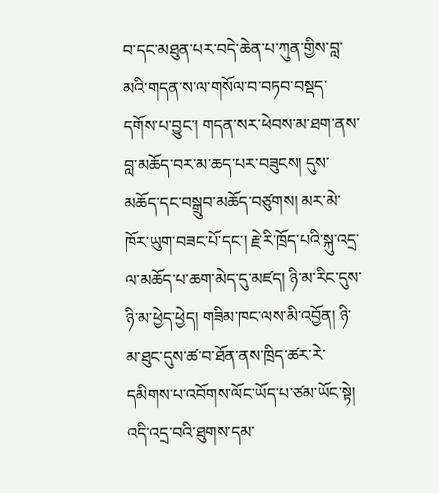བ་དང་མཐུན་པར་བདེ་ཆེན་པ་ཀུན་གྱིས་བླ་མའི་གདན་ས་ལ་གསོལ་བ་བཏབ་བསྡད་དགོས་པ་བྱུང་། གདན་སར་ཕེབས་མ་ཐག་ནས་བླ་མཆོད་བར་མ་ཆད་པར་བཟུངས། དུས་མཆོད་དང་བསྒྲུབ་མཆོད་བཙུགས། མར་མེ་ཁོར་ཡུག་བཟང་པོ་དང་། རྗེ་རི་ཁྲོད་པའི་སྐུ་འདྲ་ལ་མཆོད་པ་ཆག་མེད་དུ་མཛད། ཉི་མ་རིང་དུས་ཉི་མ་ཕྱེད་ཕྱེད། གཟིམ་ཁང་ལས་མི་འབྱོན། ཉི་མ་ཐུང་དུས་ཚ་བ་ཐོན་ནས་ཁྲིད་ཚར་རེ་དམིགས་པ་འབོགས་ལོང་ཡོད་པ་ཙམ་ཡོང་སྟེ། འདི་འདྲ་བའི་ཐུགས་དམ་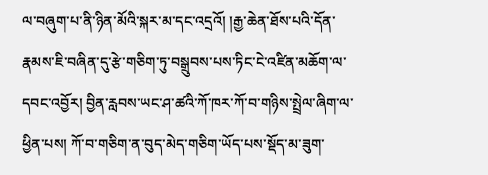ལ་བཞུག་པ་ནི་ཉིན་མོའི་སྐར་མ་དང་འདྲའོ། །རྒྱ་ཆེན་ཐོས་པའི་དོན་རྣམས་ཇི་བཞིན་དུ་རྩེ་གཅིག་ཏུ་བསྒྲུབས་པས་ཏིང་ངེ་འཛིན་མཆོག་ལ་དབང་འབྱོར། བྱིན་རླབས་ཡང་ཤ་ཚའི་ཀོ་ཁར་ཀོ་བ་གཉིས་སྤྲེལ་ཞིག་ལ་ཕྱིན་པས། ཀོ་བ་གཅིག་ན་བུད་མེད་གཅིག་ཡོད་པས་སྡོད་མ་ཟུག་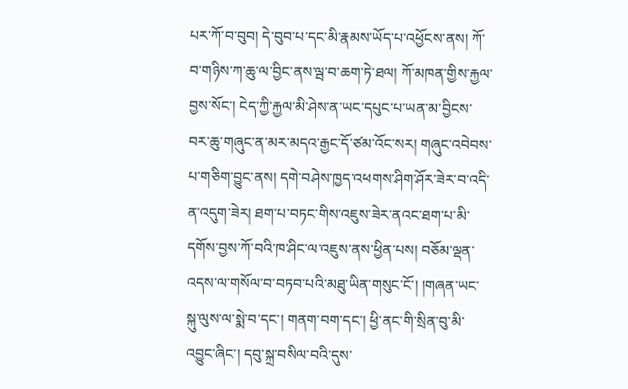པར་ཀོ་བ་བུབ། དེ་བུབ་པ་དང་མི་རྣམས་ཡོད་པ་འཕྱོངས་ནས། ཀོ་བ་གཉིས་ཀ་ཆུ་ལ་བྱིང་ནས་ལྦ་བ་ཆག་ཏེ་ཐལ། ཀོ་མཁན་གྱིས་རྐྱལ་བྱས་སོང་། ངེད་ཀྱི་རྐྱལ་མི་ཤེས་ན་ཡང་དཔུང་པ་ཡན་མ་བྱིངས་བར་ཆུ་གཞུང་ན་མར་མདའ་རྒྱང་དོ་ཙམ་འོང་སར། གཞུང་འབེབས་པ་གཅིག་བྱུང་ནས། དགེ་བཤེས་ཁྱད་འཕགས་ཤིག་ཤོར་ཟེར་བ་འདི་ན་འདུག་ཟེར། ཐག་པ་བཏང་གིས་འཇུས་ཟེར་ནའང་ཐག་པ་མི་དགོས་བྱས་ཀོ་བའི་ཁ་ཤིང་ལ་འཇུས་ནས་ཕྱིན་པས། བཅོམ་ལྡན་འདས་ལ་གསོལ་བ་བཏབ་པའི་མཐུ་ཡིན་གསུང་ངོ་། །གཞན་ཡང་སྐུ་ལུས་ལ་སྨེ་བ་དང་། གནག་བག་དང་། ཕྱི་ནང་གི་སྲིན་བུ་མི་འབྱུང་ཞིང་། དབུ་སྐྲ་བསིལ་བའི་དུས་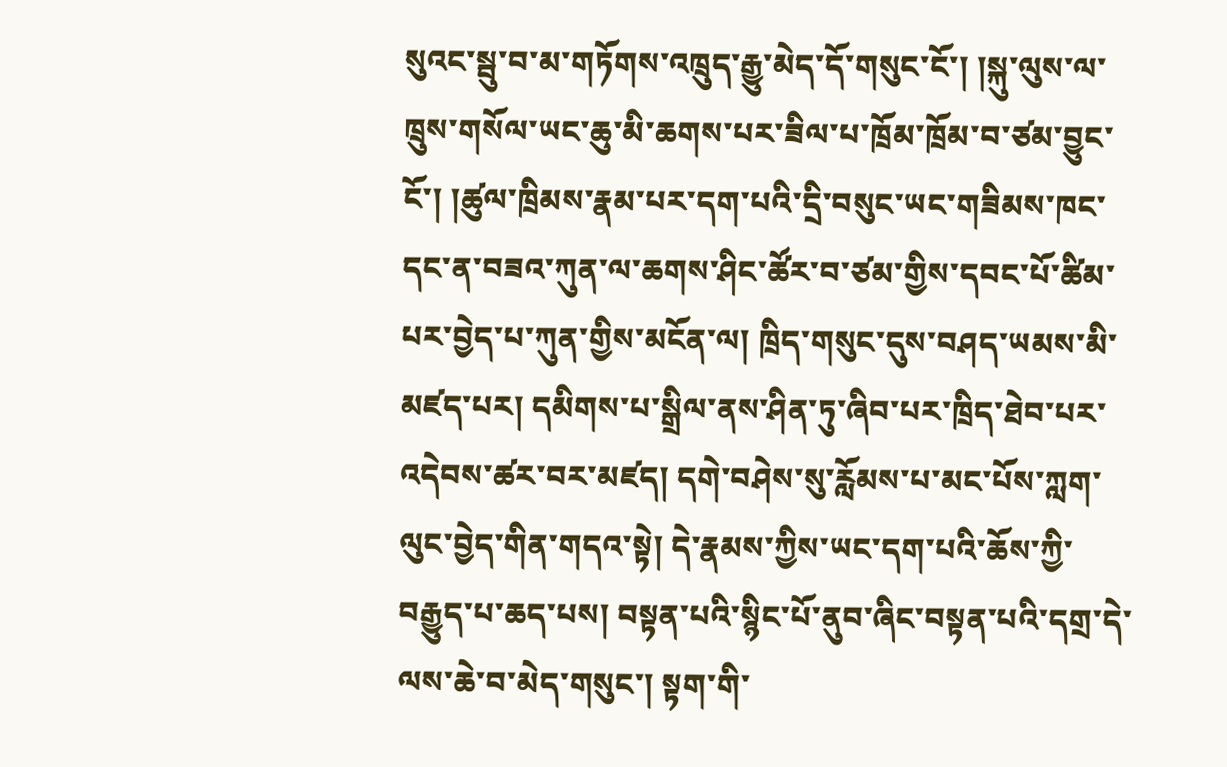སུའང་སྦུ་བ་མ་གཏོགས་འཁྲུད་རྒྱུ་མེད་དོ་གསུང་ངོ་། །སྐུ་ལུས་ལ་ཁྲུས་གསོལ་ཡང་ཆུ་མི་ཆགས་པར་ཟིལ་པ་ཁྲོམ་ཁྲོམ་བ་ཙམ་བྱུང་ངོ་། །ཚུལ་ཁྲིམས་རྣམ་པར་དག་པའི་དྲི་བསུང་ཡང་གཟིམས་ཁང་དང་ན་བཟའ་ཀུན་ལ་ཆགས་ཤིང་ཚོར་བ་ཙམ་གྱིས་དབང་པོ་ཚིམ་པར་བྱེད་པ་ཀུན་གྱིས་མངོན་ལ། ཁྲིད་གསུང་དུས་བཤད་ཡམས་མི་མཛད་པར། དམིགས་པ་སྒྲིལ་ནས་ཤིན་ཏུ་ཞིབ་པར་ཁྲིད་ཐེབ་པར་འདེབས་ཚར་བར་མཛད། དགེ་བཤེས་སུ་རློམས་པ་མང་པོས་ཀླག་ལུང་བྱེད་གིན་གདའ་སྟེ། དེ་རྣམས་ཀྱིས་ཡང་དག་པའི་ཆོས་ཀྱི་བརྒྱུད་པ་ཆད་པས། བསྟན་པའི་སྙིང་པོ་ནུབ་ཞིང་བསྟན་པའི་དགྲ་དེ་ལས་ཆེ་བ་མེད་གསུང་། སྟག་གི་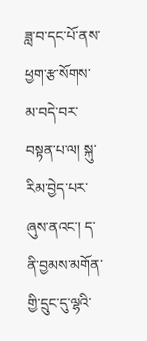ཟླ་བ་དང་པོ་ནས་ཕྱག་རྩ་སོགས་མ་བདེ་བར་བསྟན་པ་ལ། སྐུ་རིམ་བྱེད་པར་ཞུས་ནའང་། ད་ནི་བྱམས་མགོན་གྱི་དྲུང་དུ་ལྷའི་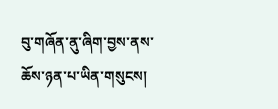བུ་གཞོན་ནུ་ཞིག་བྱས་ནས་ཆོས་ཉན་པ་ཡིན་གསུངས།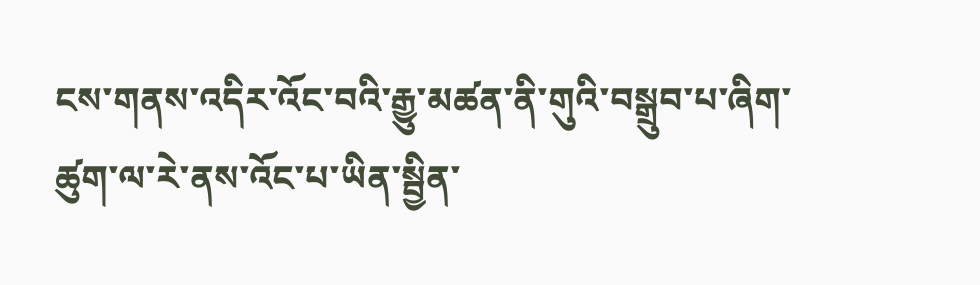ངས་གནས་འདིར་འོང་བའི་རྒྱུ་མཚན་ནི་གུའི་བསྒྲུབ་པ་ཞིག་ཚུག་ལ་རེ་ནས་འོང་པ་ཡིན་སྦྱིན་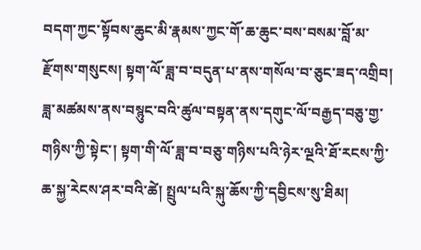བདག་ཀྱང་སྟོབས་ཆུང་མི་རྣམས་ཀྱང་གོ་ཆ་ཆུང་བས་བསམ་བློ་མ་རྫོགས་གསུངས། སྟག་ལོ་ཟླ་བ་བདུན་པ་ནས་གསོལ་བ་ཅུང་ཟད་འགྲིབ། ཟླ་མཚམས་ནས་བསྙུང་བའི་ཚུལ་བསྟན་ནས་དགུང་ལོ་བརྒྱད་བཅུ་གྱ་གཉིས་ཀྱི་སྟེང་། སྟག་གི་ལོ་ཟླ་བ་བཅུ་གཉིས་པའི་ཉེར་ལྔའི་ཐོ་རངས་ཀྱི་ཆ་སྐྱ་རེངས་ཤར་བའི་ཚེ། སྤྲུལ་པའི་སྐུ་ཆོས་ཀྱི་དབྱིངས་སུ་ཐིམ།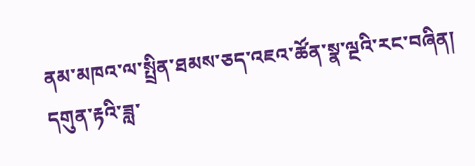ནམ་མཁའ་ལ་སྤྲིན་ཐམས་ཅད་འཇའ་ཚོན་སྣ་ལྔའི་རང་བཞིན། དགུན་རྟའི་ཟླ་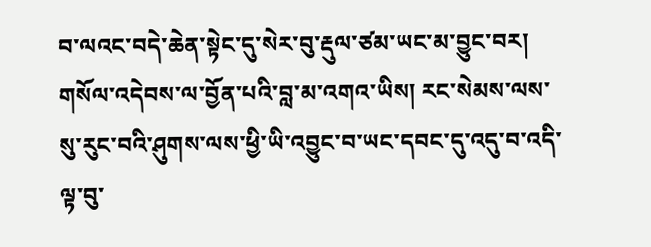བ་ལའང་བདེ་ཆེན་སྟེང་དུ་སེར་བུ་རྡུལ་ཙམ་ཡང་མ་བྱུང་བར། གསོལ་འདེབས་ལ་བྱོན་པའི་བླ་མ་འགའ་ཡིས། རང་སེམས་ལས་སུ་རུང་བའི་ཤུགས་ལས་ཕྱི་ཡི་འབྱུང་བ་ཡང་དབང་དུ་འདུ་བ་འདི་ལྟ་བུ་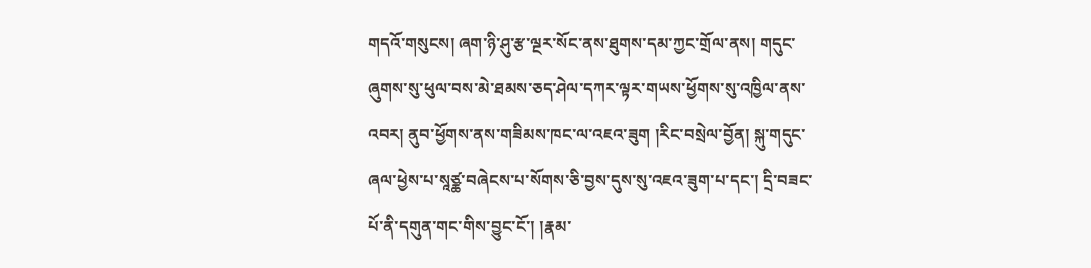གདའོ་གསུངས། ཞག་ཉི་ཤུ་རྩ་ལྔར་སོང་ནས་ཐུགས་དམ་ཀྱང་གྲོལ་ནས། གདུང་ཞུགས་སུ་ཕུལ་བས་མེ་ཐམས་ཅད་ཤེལ་དཀར་ལྟར་གཡས་ཕྱོགས་སུ་འཁྱིལ་ནས་འབར། ནུབ་ཕྱོགས་ནས་གཟིམས་ཁང་ལ་འཇའ་ཟུག །རིང་བསྲེལ་བྱོན། སྐུ་གདུང་ཞལ་ཕྱེས་པ་སཱཙྪ་བཞེངས་པ་སོགས་ཅི་བྱས་དུས་སུ་འཇའ་ཟུག་པ་དང་། དྲི་བཟང་པོ་ནི་དགུན་གང་གིས་བྱུང་ངོ་། །རྣམ་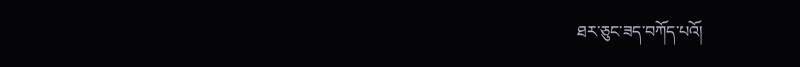ཐར་ཅུང་ཟད་བཀོད་པའོ།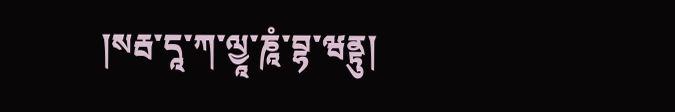།སརྦ་དཱ་ཀ་ལྱཱ་ཎཱཾ་བྷ་ཝནྟུ།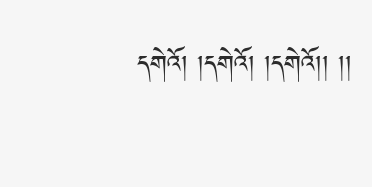དགེའོ། །དགེའོ། །དགེའོ།། །།